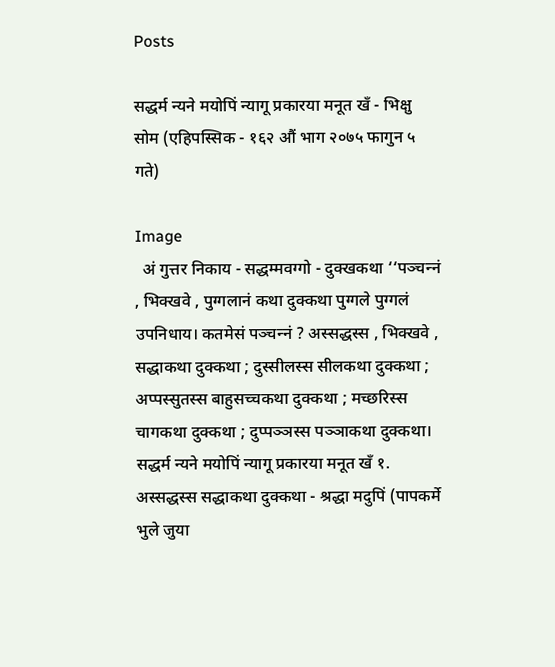Posts

सद्धर्म न्यने मयोपिं न्यागू प्रकारया मनूत खँ - भिक्षु सोम (एहिपस्सिक - १६२ औं भाग २०७५ फागुन ५ गते)

Image
  अं गुत्तर निकाय - सद्धम्मवग्गो - दुक्खकथा ‘‘पञ्‍चन्‍नं , भिक्खवे , पुग्गलानं कथा दुक्‍कथा पुग्गले पुग्गलं उपनिधाय। कतमेसं पञ्‍चन्‍नं ? अस्सद्धस्स , भिक्खवे , सद्धाकथा दुक्‍कथा ; दुस्सीलस्स सीलकथा दुक्‍कथा ; अप्पस्सुतस्स बाहुसच्‍चकथा दुक्‍कथा ; मच्छरिस्स चागकथा दुक्‍कथा ; दुप्पञ्‍ञस्स पञ्‍ञाकथा दुक्‍कथा। सद्धर्म न्यने मयोपिं न्यागू प्रकारया मनूत खँ १.          अस्सद्धस्स सद्धाकथा दुक्‍कथा - श्रद्धा मदुपिं (पापकर्मे भुले जुया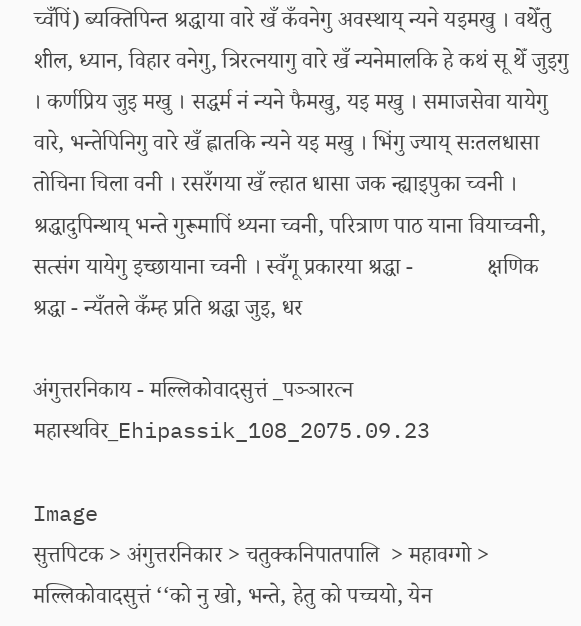च्वँपिं) ब्यक्तिपिन्त श्रद्धाया वारे खँ कँवनेगु अवस्थाय् न्यने यइमखु । वथेँतु शील, ध्यान, विहार वनेगु, त्रिरत्नयागु वारे खँ न्यनेमालकि हे कथं सू थेँ जुइगु । कर्णप्रिय जुइ मखु । सद्धर्म नं न्यने फैमखु, यइ मखु । समाजसेवा यायेगु वारे, भन्तेपिनिगु वारे खँ ह्लातकि न्यने यइ मखु । भिंगु ज्याय् सःतलधासा तोचिना चिला वनी । रसरँगया खँ ल्हात धासा जक न्ह्याइपुका च्वनी । श्रद्धादुपिन्थाय् भन्ते गुरूमापिं थ्यना च्वनी, परित्राण पाठ याना वियाच्वनी, सत्संग यायेगु इच्छायाना च्वनी । स्वँगू प्रकारया श्रद्धा -             क्षणिक श्रद्धा - न्यँतले कँम्ह प्रति श्रद्धा जुइ, धर

अंगुत्तरनिकाय - मल्लिकोवादसुत्तं _पञ्ञारत्न महास्थविर_Ehipassik_108_2075.09.23

Image
सुत्तपिटक > अंगुत्तरनिकार > चतुक्कनिपातपालि  > महावग्गो > मल्लिकोवादसुत्तं ‘‘को नु खो, भन्ते, हेतु को पच्‍चयो, येन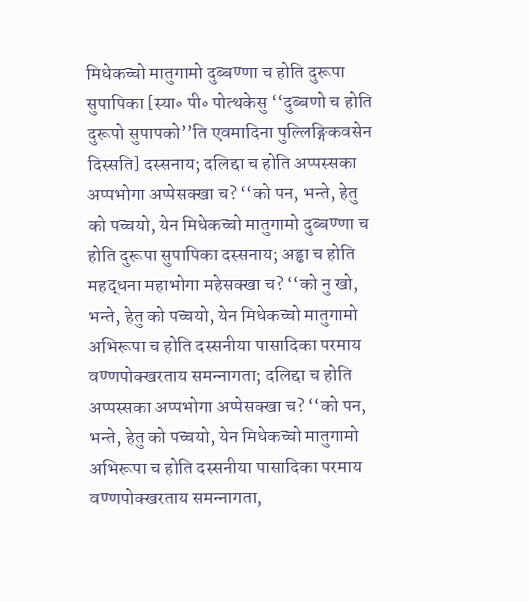मिधेकच्‍चो मातुगामो दुब्बण्णा च होति दुरूपा सुपापिका [स्या॰ पी॰ पोत्थकेसु ‘‘दुब्बणो च होति दुरूपो सुपापको’’ति एवमादिना पुल्‍लिङ्गिकवसेन दिस्सति] दस्सनाय; दलिद्दा च होति अप्पस्सका अप्पभोगा अप्पेसक्खा च? ‘‘को पन, भन्ते, हेतु को पच्‍चयो, येन मिधेकच्‍चो मातुगामो दुब्बण्णा च होति दुरूपा सुपापिका दस्सनाय; अड्ढा च होति महद्धना महाभोगा महेसक्खा च? ‘‘को नु खो, भन्ते, हेतु को पच्‍चयो, येन मिधेकच्‍चो मातुगामो अभिरूपा च होति दस्सनीया पासादिका परमाय वण्णपोक्खरताय समन्‍नागता; दलिद्दा च होति अप्पस्सका अप्पभोगा अप्पेसक्खा च? ‘‘को पन, भन्ते, हेतु को पच्‍चयो, येन मिधेकच्‍चो मातुगामो अभिरूपा च होति दस्सनीया पासादिका परमाय वण्णपोक्खरताय समन्‍नागता,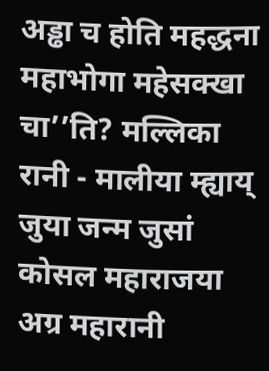अड्ढा च होति महद्धना महाभोगा महेसक्खा चा’’ति? मल्लिका रानी - मालीया म्ह्याय् जुया जन्म जुसां कोसल महाराजया अग्र महारानी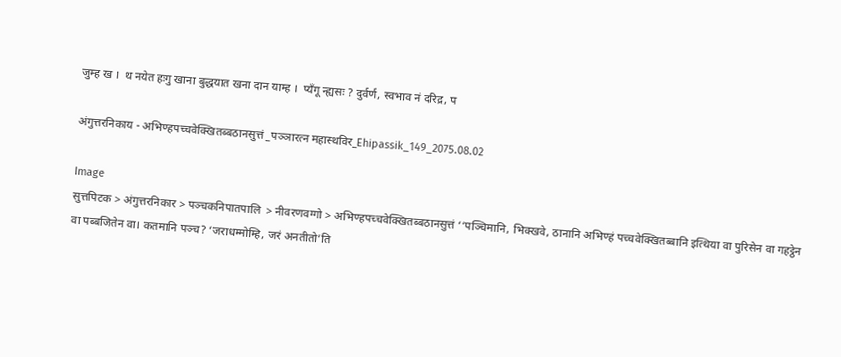जुम्ह ख ।  थ नयेत हःगु खाना बुद्धयात खना दान याम्ह ।  प्यँगू न्ह्यसः ? दुर्वर्ण, स्वभाव नं दरिद्र, प

अंगुत्तरनिकाय - अभिण्हपच्‍चवेक्खितब्बठानसुत्तं _पञ्ञारत्न महास्थविर_Ehipassik_149_2075.08.02

Image
सुत्तपिटक > अंगुत्तरनिकार > पञ्चकनिपातपालि  > नीवरणवग्गो > अभिण्हपच्‍चवेक्खितब्बठानसुत्तं ‘‘पञ्‍चिमानि, भिक्खवे, ठानानि अभिण्हं पच्‍चवेक्खितब्बानि इत्थिया वा पुरिसेन वा गहट्ठेन वा पब्बजितेन वा। कतमानि पञ्‍च? ‘जराधम्मोम्हि, जरं अनतीतो’ति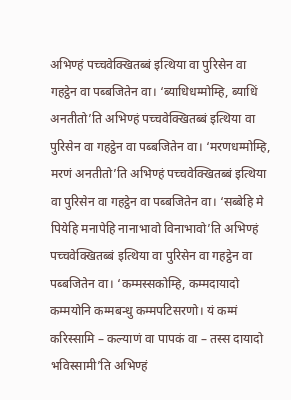अभिण्हं पच्‍चवेक्खितब्बं इत्थिया वा पुरिसेन वा गहट्ठेन वा पब्बजितेन वा। ‘ब्याधिधम्मोम्हि, ब्याधिं अनतीतो’ति अभिण्हं पच्‍चवेक्खितब्बं इत्थिया वा पुरिसेन वा गहट्ठेन वा पब्बजितेन वा। ‘मरणधम्मोम्हि, मरणं अनतीतो’ति अभिण्हं पच्‍चवेक्खितब्बं इत्थिया वा पुरिसेन वा गहट्ठेन वा पब्बजितेन वा। ‘सब्बेहि मे पियेहि मनापेहि नानाभावो विनाभावो’ति अभिण्हं पच्‍चवेक्खितब्बं इत्थिया वा पुरिसेन वा गहट्ठेन वा पब्बजितेन वा। ‘कम्मस्सकोम्हि, कम्मदायादो कम्मयोनि कम्मबन्धु कम्मपटिसरणो। यं कम्मं करिस्सामि – कल्याणं वा पापकं वा – तस्स दायादो भविस्सामी’ति अभिण्हं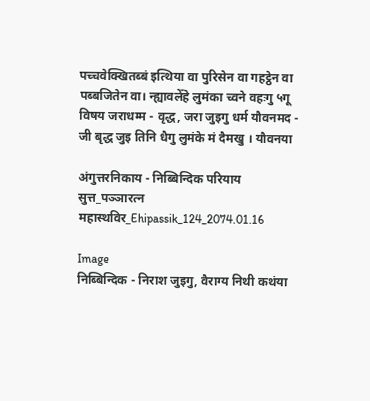पच्‍चवेक्खितब्बं इत्थिया वा पुरिसेन वा गहट्ठेन वा पब्बजितेन वा। न्ह्यावलेँहे लुमंका च्वने वहःगु ५गू विषय जराधम्म - वृद्ध, जरा जुइगु धर्म यौवनमद - जी बृद्ध जुइ तिनि धैगु लुमंके मं दैमखु । यौवनया

अंगुत्तरनिकाय - निब्बिन्दिक परियाय सुत्त_पञ्ञारत्न महास्थविर_Ehipassik_124_2074.01.16

Image
निब्बिन्दिक - निराश जुइगु, वैराग्य निथी कथंया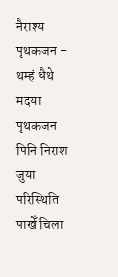नैराश्य पृथकजन - थम्हं धैथे मदया पृथकजन पिनि निराश जुया परिस्थिति पाखेँ चिला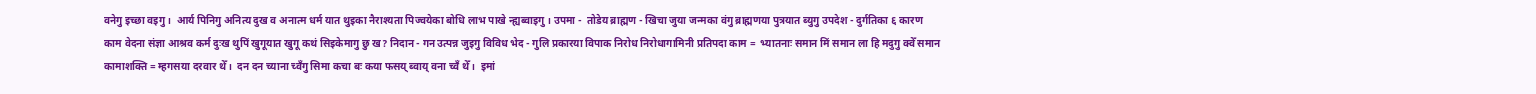वनेगु इच्छा वइगु ।  आर्य पिनिगु अनित्य दुख व अनात्म धर्म यात थुइका नैराश्यता पिज्वयेका बोधि लाभ पाखे न्ह्यब्वाइगु । उपमा -  तोडेय ब्राह्मण - खिचा जुया जन्मका वंगु ब्राह्मणया पुत्रयात ब्युगु उपदेश - दुर्गतिका ६ कारण काम वेदना संज्ञा आश्रव कर्म दुःख थुपिं खुगूयात खुगू कथं सिइकेमागु छु ख? निदान - गन उत्पन्न जुइगु विविध भेद - गुलि प्रकारया विपाक निरोध निरोधागामिनी प्रतिपदा काम =  भ्यातनाः समान मिं समान ला हि मदुगु क्वेँ समान कामाशक्ति = म्हगसया दरवार थेँ ।  दन दन च्याना च्वँगु सिमा कचा बः कया फसय् ब्वाय् वना च्वँ थेँ ।  इमां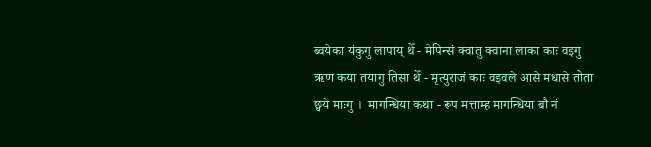ब्वयेका यंकुगु लापाय् थेँ - मेपिन्सं क्वातु क्वाना लाका काः वइगु ऋण कया तयागु तिसा थेँ - मृत्युराजं काः वइवले आसे मधासे तोता छ्वये माःगु ।  मागन्धिया कथा - रूप मत्ताम्ह मागन्धिया बौ नं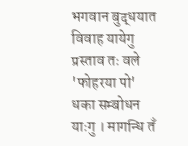भगवान बुद्धयात विवाह यायेगु प्रस्ताव तः वले 'फोहरया पो' धका सम्बोधन याःगु । मागन्धि तँ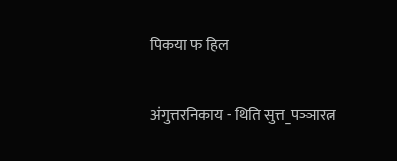पिकया फ हिल

अंगुत्तरनिकाय - थिति सुत्त_पञ्ञारत्न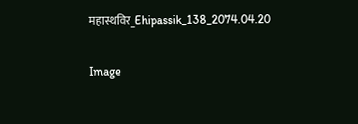महास्थविर_Ehipassik_138_2074.04.20

Image